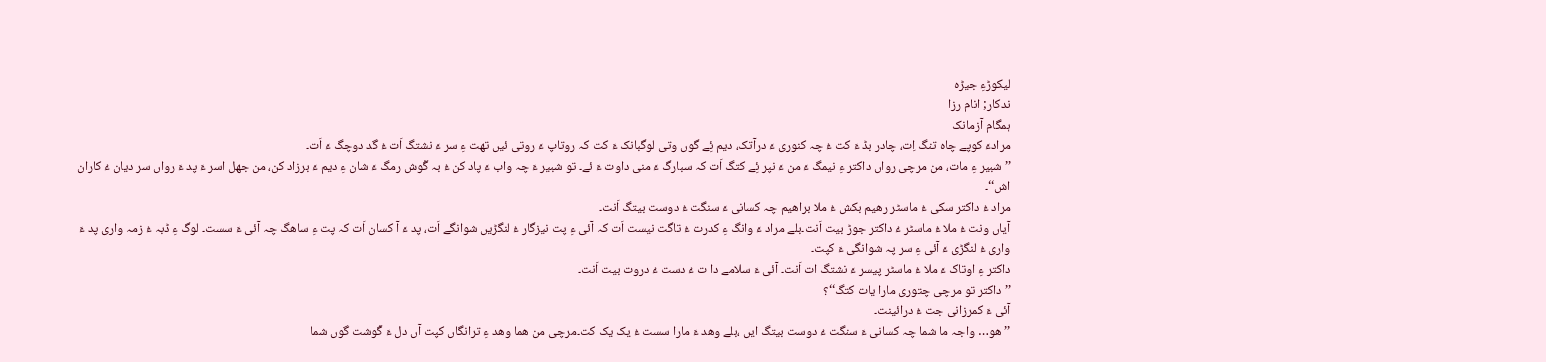لیکوڑءِ جیڑہ
ندکار; انام رزا
ہمگام آزمانک
مرادءَ کوپے چاہ تنگ اِت، چادر بڈ ءَ کت ءُ چہ کنوری ءَ درآتک، دیم ئِے گوں وتی لوگبانک ءَ کت کہ روتاپ ءَ روتی ئیں تھت ءِ سر ءَ نشتگ اَت ءُ گد دوچگ ءَ اَت۔
’’شبیر ءِ مات، من مرچی رواں داکتر ءِ نیمگ ءَ من ءَ نپر ئِے کتگ اَت کہ سبارگ ءَ منی داوت ءَ ئے۔ تو شبیر ءَ چہ واب ءَ پاد کن ءُ بہ گْوش رمگ ءَ شان ءِ دیم ءَ برزاد کن، من جھل اسر ءَ پد ءَ رواں سر دیان ءُ کاران اش‘‘۔
مراد ءُ داکتر سکی ءُ ماسٹر رھیم بکش ءُ ملا براھیم چہ کسانی ءَ سنگت ءُ دوست بیتگ اَنت۔
آیاں ونت ءُ ملا ءُ ماسٹر ءُ داکتر جوڑ بیت اَنت۔بلے مراد ءَ وانگ ءِ کدرت ءُ تاگت نیست اَت کہ آئی ءِ پت نیزگار ءُ لنگڑیں شوانگے اَت، پد ءَ آ کسان اَت کہ پت ءِ ساھگ چہ آئی ءَ سست۔ لوگ ءِ ڈبہ ءُ زمہ واری پد ءَ واری ءُ لنگڑی ءَ آئی ءِ سر پہ شوانگی ءَ کپت۔
داکتر ءِ اوتاک ءَ ملا ءُ ماسٹر پیسر ءَ نشتگ ات اَنت۔ آئی ءَ سلامے دا ت ءُ دست ءُ دروت بیت اَنت۔
’’داکتر تو مرچی چتوری مارا یات کتگ‘‘؟
آئی ءَ کمرزانی جت ءُ درائینت۔
’’ھو… واجہ ما شما چہ کسانی ءَ سنگت ءُ دوست بیتگ ایں ،بلے وھد ءَ مارا سست ءُ یک یک کت۔مرچی من ھما وھد ءِ ترانگاں کپت آں دل ءَ گْوشت گوں شما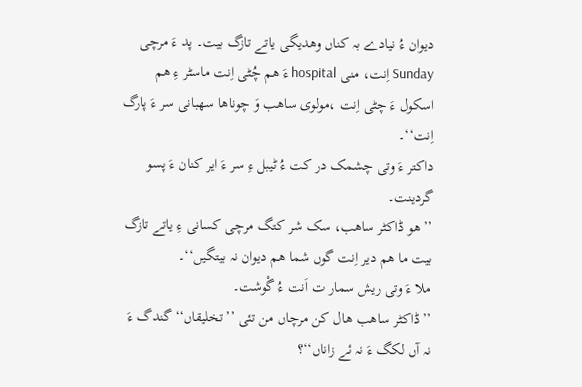دیوان ءُ نیادے بہ کناں وھدیگی یاتے تازگ بیت۔ پد ءَ مرچی Sunday اِنت، منی hospital ءَ ھم چُٹی اِنت ماسٹر ءِ ھم اسکول ءَ چٹی اِنت ،مولوی ساھب وَ چوناھا سھبانی سر ءَ پارگ اِنت‘‘۔
داکتر ءَ وتی چشمک در کت ءُ ٹیبل ءِ سر ءَ ایر کنان ءَ پسو گردینت۔
’’ھو ڈاکٹر ساھب، سک شر کتگ مرچی کسانی ءِ یاتے تازگ بیت ما ھم دیر اِنت گوں شما ھم دیوان نہ بیتگیں‘‘۔
ملا ءَ وتی ریش سمار ت اَنت ءُ گْوشت۔
’’ڈاکٹر ساھب ھال کن مرچاں من تئی ’’تخلیقاں‘‘ گندگ ءَ نہ آں لکگ ءَ نہ ئے زاناں‘‘؟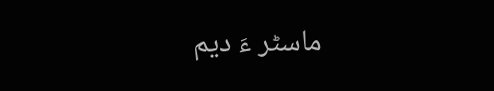ماسٹر ءَ دیم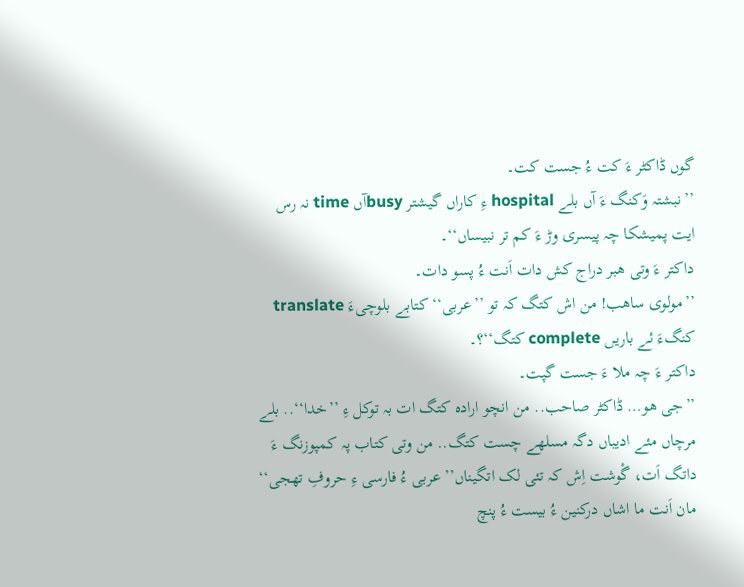گوں ڈاکٹر ءَ کت ءُ جست کت۔
’’نبشتہ وَکنگ ءَ آں بلے hospital ءِ کاراں گیشتر busyآں time نہ رس ایت پمیشکا چہ پیسری وڑ ءَ کم تر نبیساں‘‘۔
داکتر ءَ وتی ھبر دراج کش دات اَنت ءُ پسو دات۔
’’مولوی ساھب! من اش کتگ کہ تو ’’عربی‘‘ کتابے بلوچیءَ translate کنگءَ ئے باریں complete کتگ‘‘؟۔
داکتر ءَ چہ ملا ءَ جست گپت۔
’’جی ھو… ڈاکٹر صاحب.. من انچو ارادہ کتگ ات بہ توکل ءِ ’’خدا‘‘.. بلے مرچاں مئے ادیباں دگہ مسلھے چست کتگ.. من وتی کتاب پہ کمپوزنگ ءَ داتگ اَت، گْوشت اِش کہ تئی لک اتگیناں’’ عربی ءُ فارسی ءِ حروفِ تھجی‘‘ مان اَنت ما اشاں درکنین ءُ بیست ءُ پنچ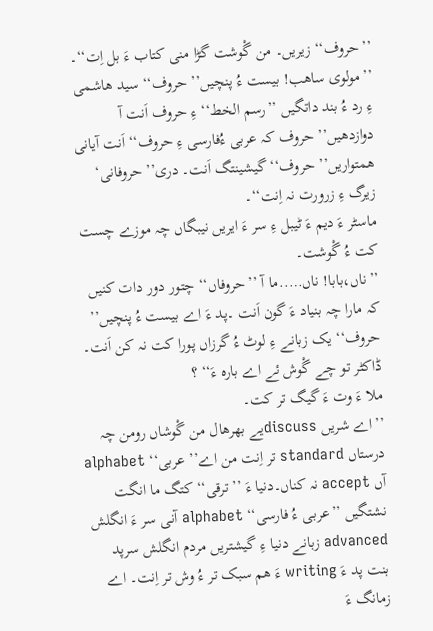’’حروف‘‘ زیریں۔ من گْوشت گڑا منی کتاب ءَ بل اِت‘‘۔
’’مولوی ساھب! بیست ءُ پنچیں’’ حروف‘‘ سید ھاشمی ءِ رد ءُ بند داتگیں ’’رسم الخط‘‘ ءِ حروف اَنت آ دوازدھیں’’ حروف کہ عربی ءُفارسی ءِ حروف‘‘ اَنت آیانی ھمتواریں’’ حروف‘‘ گیشینتگ اَنت۔ دری’’ حروفانی‘ زیرگ ءِ زرورت نہ اِنت‘‘۔
ماسٹر ءَ دیم ءَ ٹیبل ءِ سر ءَ ایریں نیبگاں چہ موزے چست کت ءُ گْوشت۔
’’ناں،بابا! ناں…..ما آ ’’حروفاں‘‘ چتور دور دات کنیں کہ مارا چہ بنیاد ءَ گون اَنت ۔پد ءَ اے بیست ءُ پنچیں’’ حروف‘‘ یک زبانے ءِ لوٹ ءُ گرزاں پورا کت نہ کن اَنت۔ ڈاکٹر تو چے گْوش ئے اے بارہ ءَ‘‘ ؟
ملا ءَ وت ءَ گیگ تر کت۔
’’اے شریں discussیے بھرھال من گْوشاں رومن چہ درستاں standard تر اِنت من اے’’ عربی‘‘ alphabet آں accept نہ کناں۔دنیا ءَ ’’ترقی‘‘ کتگ ما انگت نشتگیں ’’عربی ءُ فارسی‘‘ alphabet آنی سر ءَ انگلش advanced زبانے دنیا ءِ گیشتریں مردم انگلش سرپد بنت پد ءَ writing ءَ ھم سبک تر ءُ وش تر اِنت۔ اے زمانگ ءَ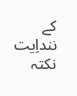کے ننداِیت نکتہ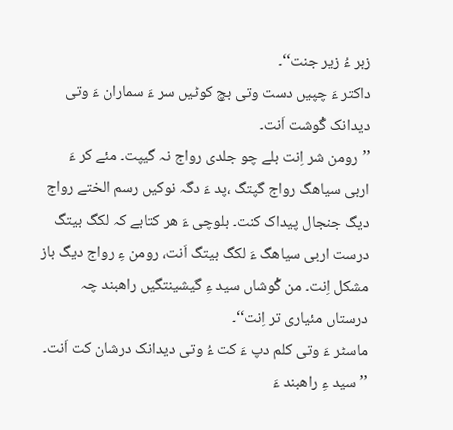زبر ءُ زیر جنت‘‘۔
داکتر ءَ چپیں دست وتی بچ کوٹیں سر ءَ سماران ءَ وتی دیدانک گْوشت اَنت۔
’’رومن شر اِنت بلے چو جلدی رواج نہ گیپت۔ مئے کر ءَ اربی سیاھگ رواج گپتگ ،پد ءَ دگہ نوکیں رسم الختے رواج دیگ جنجال پیداک کنت۔ بلوچی ءَ ھر کتابے کہ لکگ بیتگ درست اربی سیاھگ ءَ لکگ بیتگ اَنت، رومن ءِ رواج دیگ باز مشکل اِنت۔ من گْوشاں سید ءِ گیشینتگیں راھبند چہ درستاں مئیاری تر اِنت‘‘۔
ماسٹر ءَ وتی کلم دپ ءَ کت ءُ وتی دیدانک درشان کت اَنت۔
’’سید ءِ راھبند ءَ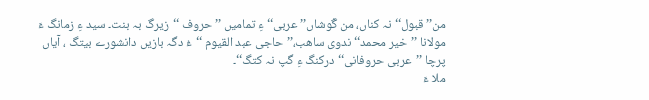من’’ قبول‘‘ نہ کناں، من گْوشاں’’ عربی‘‘ ءِ تمامیں ’’حروف ‘‘زیرگ بہ بنت۔ سید ءِ زمانگ ءَ مولانا ’’خیر محمد‘‘ ندوی ساھب،’’حاجی عبد القیوم ‘‘ءُ دگہ بازیں دانشورے بیتگ ، آیاں پرچا ’’عربی حروفانی‘‘ درکنگ ءِ گپ نہ کتگ‘‘۔
ملا ءَ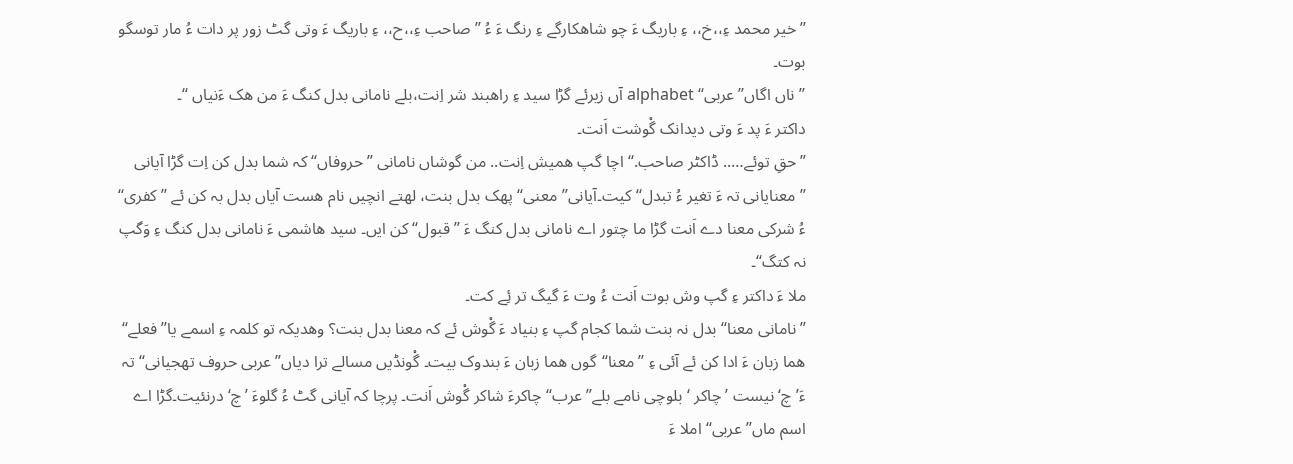’’خیر محمد ءِ،،خ،، ءِ باریگ ءَ چو شاھکارگے ءِ رنگ ءَ ءُ ’’صاحب ءِ،،ح،، ءِ باریگ ءَ وتی گٹ زور پر دات ءُ مار توسگو بوت۔
’’ناں اگاں’’ عربی‘‘ alphabet آں زیرئے گڑا سید ءِ راھبند شر اِنت،بلے نامانی بدل کنگ ءَ من ھک ءَنیاں ‘‘۔
داکتر ءَ پد ءَ وتی دیدانک گْوشت اَنت۔
’’حقِ توئے….. ڈاکٹر صاحب.‘‘ اچا گپ ھمیش اِنت.. من گوشاں نامانی ’’حروفاں‘‘ کہ شما بدل کن اِت گڑا آیانی ’’معنایانی تہ ءَ تغیر ءُ تبدل‘‘ کیت۔آیانی’’ معنی‘‘ پھک بدل بنت، لھتے انچیں نام ھست آیاں بدل بہ کن ئے ’’کفری‘‘ ءُ شرکی معنا دے اَنت گڑا ما چتور اے نامانی بدل کنگ ءَ ’’قبول‘‘ کن ایں۔ سید ھاشمی ءَ نامانی بدل کنگ ءِ وَگپ نہ کتگ‘‘۔
ملا ءَ داکتر ءِ گپ وش بوت اَنت ءُ وت ءَ گیگ تر ئِے کت۔
’’نامانی معنا‘‘ بدل نہ بنت شما کجام گپ ءِ بنیاد ءَ گْوش ئے کہ معنا بدل بنت؟ وھدیکہ تو کلمہ ءِ اسمے یا’’ فعلے‘‘ ھما زبان ءَ ادا کن ئے آئی ءِ ’’معنا‘‘گوں ھما زبان ءَ بندوک بیت۔ گْونڈیں مسالے ترا دیاں’’ عربی حروف تھجیانی‘‘ تہ ءَ’چ‘ نیست ’چاکر ‘بلوچی نامے بلے’’ عرب‘‘ چاکرءَ شاکر گْوش اَنت۔ پرچا کہ آیانی گٹ ءُ گلوءَ ’چ‘ درنئیت۔گڑا اے اسم ماں’’ عربی‘‘ املا ءَ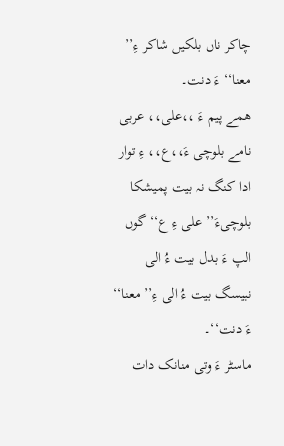چاکر ناں بلکیں شاکر ءِ’’ معنا‘‘ ءَ دنت۔
ھمے پیم ءَ ،،علی،، عربی نامے بلوچی ءَ،،ع،، ءِ توار ادا کنگ نہ بیت پمیشکا بلوچیءَ’’ علی ءِ ع‘‘ گوں الپ ءَ بدل بیت ءُ الی نبیسگ بیت ءُ الی ءِ’’ معنا‘‘ ءَ دنت‘‘۔
ماسٹر ءَ وتی منانک دات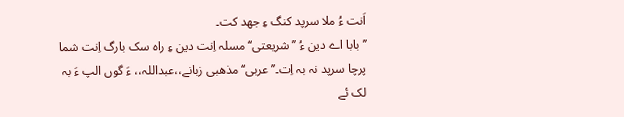اَنت ءُ ملا سرپد کنگ ءِ جھد کت۔
’’بابا اے دین ءُ ’’ شریعتی‘‘ مسلہ اِنت دین ءِ راہ سک بارگ اِنت شما پرچا سرپد نہ بہ اِت۔’’ عربی‘‘ مذھبی زبانے،،عبداللہ،، ءَ گوں الپ ءَ بہ لک ئے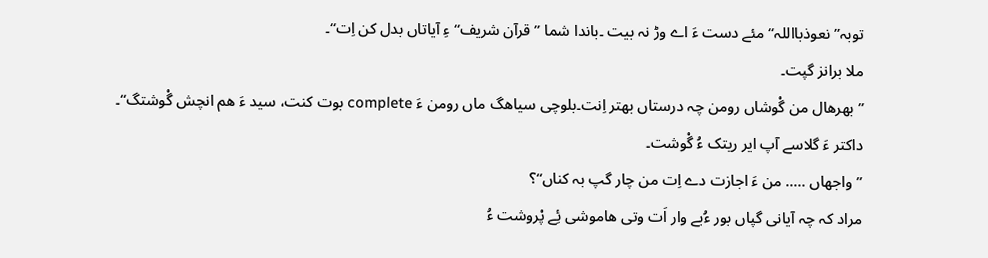توبہ’’ نعوذبااللہ‘‘ مئے دست ءَ اے وڑ نہ بیت ۔باندا شما ’’قرآن شریف‘‘ ءِ آیاتاں بدل کن اِت‘‘۔
ملا برانز گپت۔
’’بھرھال من گْوشاں رومن چہ درستاں بھتر اِنت۔بلوچی سیاھگ ماں رومن ءَ complete بوت کنت، سید ءَ ھم انچش گْوشتگ‘‘۔
داکتر ءَ گلاسے آپ ایر ریتک ءُ گْوشت۔
’’واجھاں ….. من ءَ اجازت دے اِت من چار گپ بہ کناں‘‘؟
مراد کہ چہ آیانی گپاں بور ءُبے وار اَت وتی ھاموشی ئِے پْروشت ءُ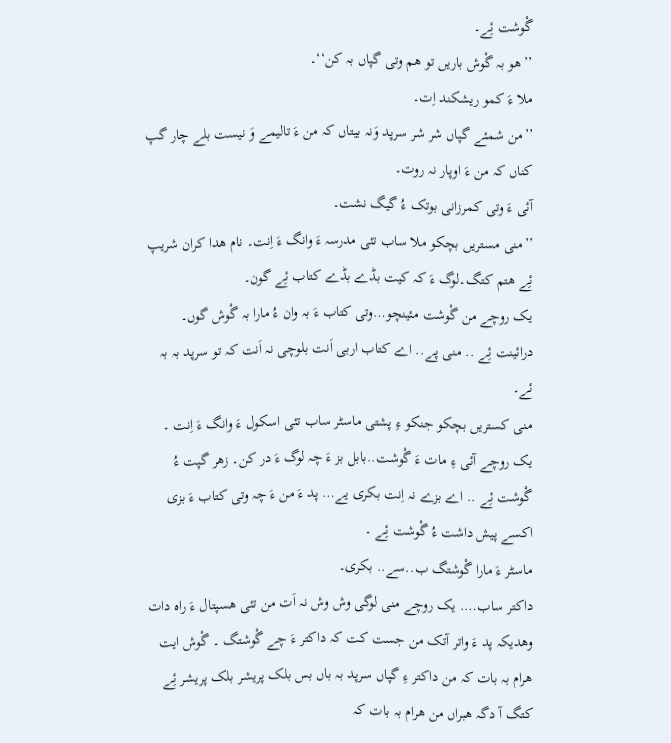گْوشت ئِے۔
’’ھو بہ گْوش باریں تو ھم وتی گپاں بہ کن‘‘۔
ملا ءَ کمو ریشکند اِت۔
’’من شمئے گپاں شر شر سرپد وَنہ بیتاں کہ من ءَ تالیمے وَ نیست بلے چار گپ کناں کہ من ءَ اوپار نہ روت۔
آئی ءَ وتی کمرزانی بوتک ءُ گیگ نشت۔
’’منی مستریں بچکو ملا ساب تئی مدرسہ ءَ وانگ ءَ اِنت۔ نام ھدا کران شریپ ئِے ھتم کتگ۔لوگ ءَ کہ کیت بڈے بڈے کتاب ئِے گون۔
یک روچے من گْوشت مئینچو…وتی کتاب ءَ بہ وان ءُ مارا بہ گْوش گوں۔
درائینت ئِے .. منی پے.. اے کتاب اربی اَنت بلوچی نہ اَنت کہ تو سرپد بہ بہ ئے۔
منی کستریں بچکو جنکو ءِ پشتی ماسٹر ساب تئی اسکول ءَ وانگ ءَ اِنت ۔ یک روچے آئی ءِ مات ءَ گْوشت..بابل بز ءَ چہ لوگ ءَ در کن۔ زھر گپت ءُ گْوشت ئِے .. اے بزے نہ اِنت بکری یے… پد ءَ من ءَ چہ وتی کتاب ءَ بزی اکسے پیش داشت ءُ گْوشت ئِے ۔
ماسٹر ءَ مارا گْوشتگ ب..سے.. بکری۔
داکتر ساب…. یک روچے منی لوگی وش وش نہ اَت من تئی ھسپتال ءَ راہ دات وھدیکہ پد ءَ واتر آتک من جست کت کہ داکتر ءَ چے گْوشتگ ۔ گْوش ایت ھرام بہ بات کہ من داکتر ءِ گپاں سرپد بہ باں بس بلک پریشر بلک پریشر ئِے کتگ آ دگہ ھبراں من ھرام بہ بات کہ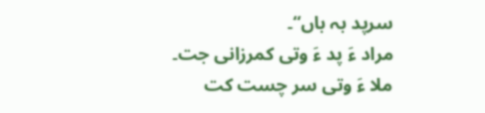سرپد بہ باں‘‘۔
مراد ءَ پد ءَ وتی کمرزانی جت۔
ملا ءَ وتی سر چست کت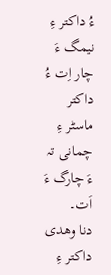ءُ داکتر ءِ نیمگ ءَ چار اِت ءُ داکتر ماسٹر ءِ چمانی تہ ءَ چارگ ءَ اَت۔
دنا وھدی داکتر ءِ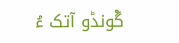گْونڈو آتک ءُ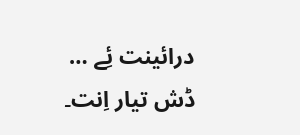درائینت ئِے … ڈش تیار اِنت۔